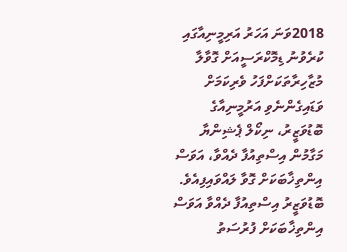2018ވަނަ އަހަރު އަރިމީނިއާގައި ކުރެވުނު ޑިމޮކްރަސީއަށް ގޮވާލާ މުޒާހިރާތަކަށްފަހު ވެރިކަމަށް ވަޑައިގެންނެވި އަރުމީނިއާގެ ބޮޑުވަޒީރު، ނިކޯލް ޕެޝިންޔާ މަގާމުން އިސްތިއުފާ ދެއްވާ، އަވަސް އިންތިޚާބަކަށް ގޮވާ ލައްވައިފިއެވެ.
ބޮޑުވަޒީރު އިސްތިއުފާ ދެއްވާ އަވަސް އިންތިޚާބަކަށް ފުރުސަތު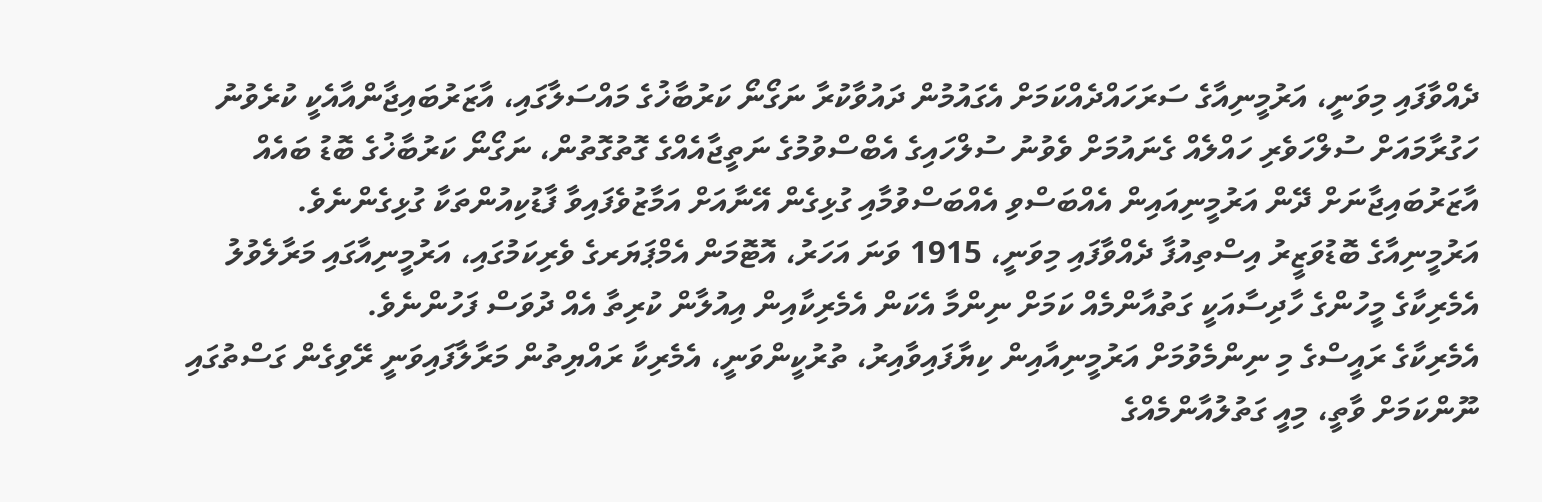ދެއްވާފައި މިވަނީ، އަރުމީނިއާގެ ސަރަހައްދެއްކަމަށް އެގައުމުން ދައުވާކުރާ ނަގޯނޯ ކަރުބާޚުގެ މައްސަލާގައި، އާޒަރުބައިޖާންއާއެކީ ކުރެވުނު ހަގުރާމައަށް ސުލްހަވެރި ހައްލެއް ގެނައުމަށް ވެވުނު ސުލްހައިގެ އެބްސްވުމުގެ ނަތީޖާއެއްގެ ގޮތުގޮތުން، ނަގޯނޯ ކަރުބާޚުގެ ބޮޑު ބައެއް އާޒަރުބައިޖާނަށް ދޭން އަރުމީނިއައިން އެއްބަސްވި އެއްބަސްވުމާއި ގުޅިގެން އޭނާއަށް އަމާޒުވެފައިވާ ފާޑުކިއުންތަކާ ގުޅިގެންނެވެ.
އަރުމީނިއާގެ ބޮޑުވަޒީރު އިސްތިއުފާ ދެއްވާފައި މިވަނީ، 1915 ވަނަ އަހަރު، އޮޓޮމަން އެމްޕަޔަރގެ ވެރިކަމުގައި، އަރުމީނިއާގައި މަރާލެވުލު އެމެރިކާގެ މީހުންގެ ހާދިސާއަކީ ގަތުއާންމެއް ކަމަށް ނިންމާ އެކަން އެމެރިކާއިން އިއުލާން ކުރިތާ އެއް ދުވަސް ފަހުންނެވެ.
އެމެރިކާގެ ރައީސްގެ މި ނިންމެވުމަށް އަރުމީނިއާއިން ކިޔާފައިވާއިރު، ތުރުކީންވަނީ، އެމެރިކާ ރައްޔިތުން މަރާލާފައިވަނީ ރޭވިގެން ގަސްތުގައި ނޫންކަމަށް ވާތީ، މިއީ ގަތުލުއާންމެއްގެ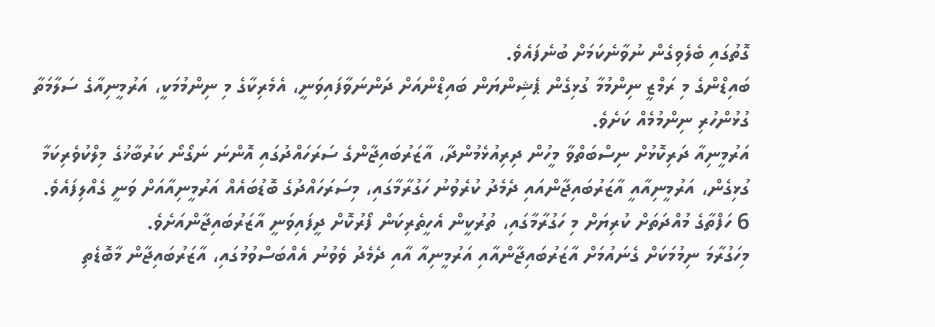ގޮތުގައި ބެލެވިގެން ނުވާނެކަމަށް ބުނެފައެވެ.
ބައިޑްންގެ މި ރަމްޒީ ނިންމުމާ ގުޅިގެން ޕެޝިންޔަން ބައިޑްންއަށް ދަންނަވާފައިވަނީ، އެމެރިކާގެ މި ނިންމުމަކީ، އަރުމީނިއާގެ ސަލާމަތާ ގުޅުންހުރި ނިންމުމެއް ކަށެވެ.
އަރުމީނިއާ ދަރިކޮޅުށް ނިސްބަތްވާ މީހުން ދިރިއުޅެމުންދާ، އާޒަރުބައިޖާންގެ ސަރަހައްދުގައި އޮންނަ ނަގޯނޯ ކަރުބާޚުގެ މިލްކުވެރިކަމާ ގުޅިގެން، އަރުމީނިއާއީ އާޒަރުބައިޖާންއައި ދެމެދު ކުރެވުނު ހަގުރާމާގައި، މިސަރަހައްދުގެ ބޮޑުބައެއް އަރުމީނިއާއަށް ވަނީ ގެއްލިފައެވެ. 6 ހަފްތާގެ މުއްދަތަށް ކުރިޔަށް މި ހަގުރާމާގައި، ތުރުކީން އެހީތެރިކަން ފޯރުކޮށް ދީފައިވަނީ އާޒަރުބައިޖާންއަށެވެ.
މިހަގުރާމަ ނިމުމަކަށް ގެނައުމަށް އާޒަރުބައިޖާންއާއި އަރުމީނިއާ އާއި ދެމެދު ވެވުނު އެއްބަސްވުމުގައި، އާޒަރުބައިޖާން މާބޮޑެތި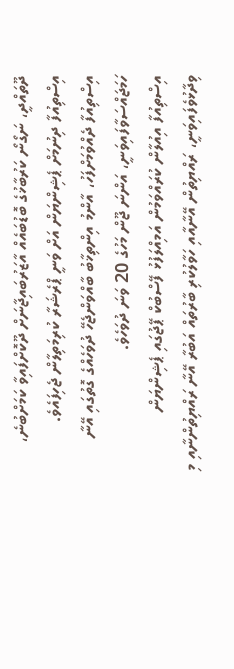ދޫތައްދީ، ނަގޯނޯ ކަރުބާޚުގެ ބޮޑުބައެއް އާޒަރުބައިޖާނަށް ދޫކޮށްފައިވާ ކަމަށްބުނެ، އިސްތިއުފާ ދިނުމަށް ޕެޝިންޔަން އަށް ވަނީ ޕްރެޝަރާ ކުރިމަތިލާން ޖެހިފައެވެ.
އިސްތިއުފާ ދެއްވުމަށްފަހު، އާންމު އިންތިޚާބު ބާއްވަންޖެހޭ ދުވަހެއްގެ ގޮތުގައި އޭނާ ހަމަޖައްސަވާފައިވަނީ، އަންނަ ޖޫން މަހުގެ 20 ވަނަ ދުވަހެވެ.
އިސްތިއުފާ އިއުލާން ކުރައްވަމުން އަމިއްލަފުޅު ފޭސްބުކް ޕޭޖުގައި ޕެޝިންޔަން ވިދާޅުވެފައިވަނީ، ރައްޔިތުން އޭނާއާއި ހަވާލުކުރި ބާރުތައް އަބުރާ އޭނާ ރައްޔިތުންނާއި މި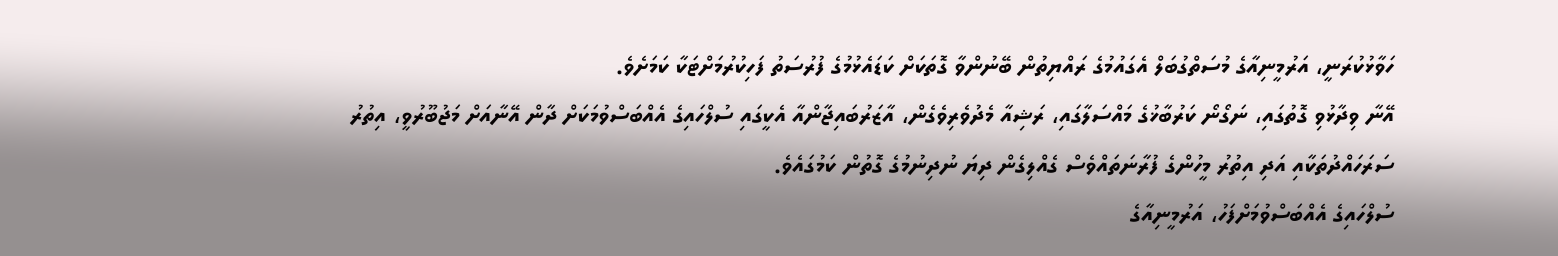ހަވާޅުކުރަނީ، އަރުމީނިއާގެ މުސަތްގުބަލް އެގައުމުގެ ރައްޔިތުން ބޭނުންވާ ގޮތަކަށް ކަޑައެޅުމުގެ ފުރުސަތު ފަހިކުރުމަށްޓަކާ ކަމަށެވެ.
އޭނާ ވިދާޅުވި ގޮތުގައި، ނަގޯނޯ ކަރުބާޚުގެ މައްސަލާގައި، ރަޝިއާ މެދުވެރިވެގެން، އާޒަރުބައިޖާންއާ އެކީގައި ސުލްހައިގެ އެއްބަސްވުމަކަށް ދާން އޭނާއަށް މަޖުބޫރުވީ، އިތުރު ސަރަހައްދުތަކާއި އަދި އިތުރު މީހުންގެ ފުރާނަތައްވެސް ގެއްލިގެން ދިޔަ ނުދިނުމުގެ ގޮތުން ކަމުގައެވެ.
ސުލްހައިގެ އެއްބަސްވުމަށްފަހު، އަރުމީނިއާގެ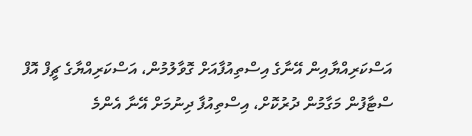އަސްކަރިއްޔާއިން އޭނާގެ އިސްތިއުފާއަށް ގޮވާލުމުން، އަސްކަރިއްޔާގެ ޗީފް އޮފް ސްޓާފުން މަގާމުން ދުރުކޮށް، އިސްތިއުފާ ދިނުމަށް އޭނާ އެންމެ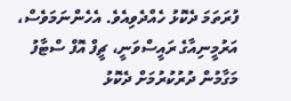ފުރަތަމަ ދެކޮޅު ހެއްދެވިއެވެ. އެހެންނަމަވެސް، އަރުމީނިއާގެ ރައީސްވަނީ، ޗީފް އޮފް ސްޓާފު މަގާމުން ދުރުކުރުމަށް ދެކޮޅު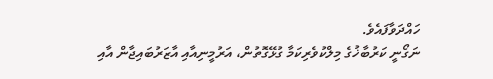ހައްދަވާފައެވެ.
ނަގޯނީ ކަރުބާޚުގެ މިލްކުވެރިކަމާ ގުޅޭގޮތުން، އަރުމީނިއާއި އާޒަރުބައިޖާން އާއި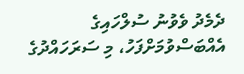ދެމެދު ވެވުނު ސުލްހައިގެ އެއްބަސްވުމަށްފަހު، މި ސަރަހައްދުގެ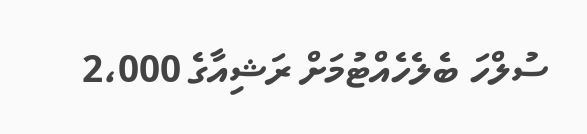ސުލްހަ ބެލެހެއްޓުމަށް ރަޝިއާގެ 2،000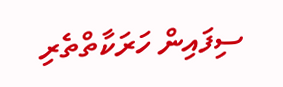ސިފައިން ހަރަކާތްތެރި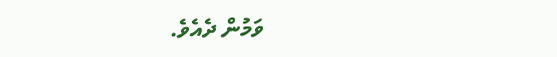ވަމުން ދެއެވެ.